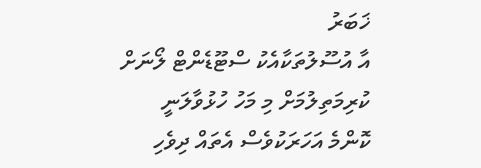ޚަބަރު
އާ އުސޫލުތަކާއެކު ސްޓޫޑެންޓް ލޯނަށް ކުރިމަތިލުމަށް މި މަހު ހުޅުވާލަނީ
ކޮންމެ އަހަރަކުވެސް އެތައް ދިވެހި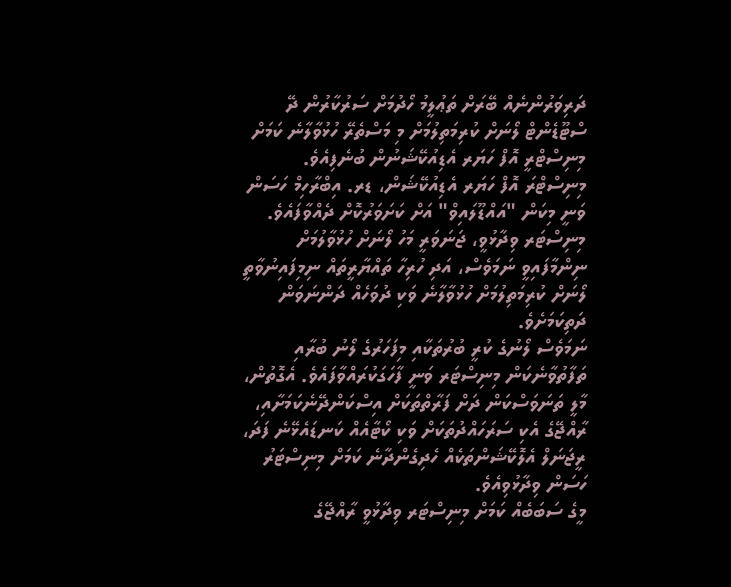ދަރިވަރުންނެއް ބޭރަށް ތަޢުލީމު ހޯދުމަށް ސަރުކާރުން ދޭ ސްޓޫޑެންޓް ލޯނަށް ކުރިމަތިލުމަށް މި މަސްތެރޭ ހުޅުވާލާނެ ކަމަށް މިނިސްޓްރީ އޮފް ހަޔަރ އެޑިއުކޭޝަނުން ބުނެފިއެވެ.
މިނިސްޓްރަ އޮފް ހަޔަރ އެޑިއުކޭޝަން، ޑރ. އިބްރާހިމް ހަސަން ވަނީ މިކަން "އައްޑޫލައިވް" އަށް ކަށަވަރުކޮށް ދެއްވާފައެވެ.
މިނިސްޓަރ ވިދާޅުވީ، ޖަނަވަރީ މަހު ލޯނަށް ހުޅުވާލުމަށް ނިންމާފައިވީ ނަމަވެސް، އަދި ހުރިހާ ތައްޔާރީތައް ނިމިފައިނުވާތީ ލޯނަށް ކުރިމަތިލުމަށް ހުޅުވާލާނެ ވަކި ދުވަހެއް ދަންނަވަން ދަތިކަމަށެވެ.
ނަމަވެސް ލޯނުގެ ކުރީ ބުރުތަކާއި މިފަހަރުގެ ލޯނު ބުރާއި ތަފާތުވާނެކަން މިނިސްޓަރ ވަނީ ފާހަގަކުރައްވާފައެވެ. އެގޮތުން، މާލީ ތަނަވަސްކަން ދަށް ފަރާތްތަކަށް އިސްކަންދޭނެކަމަށާއި، ރާއްޖޭގެ އެކި ސަރަހައްދުތަކަށް ވަކި ކޯޓާއެއް ކަނޑައެޅޭނެ ފަދަ، ރީޖަނަލް އެލޮކޭޝަންތަކެއް ހެދިގެންދާނެ ކަމަށް މިނިސްޓަރު ހަސަން ވިދާޅުވިއެވެ.
މީގެ ސަބަބެއް ކަމަށް މިނިސްޓަރ ވިދާޅުވީ ރާއްޖޭގެ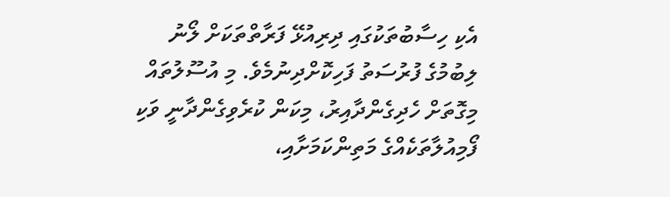އެކި ހިސާބުތަކުގައި ދިރިއުޅޭ ފަރާތްތަކަށް ލޯނު ލިބުމުގެ ފުރުސަތު ފަހިކޮށްދިނުމެވެ. މި އުސޫލުތައް މިގޮތަށް ހެދިގެންދާއިރު، މިކަން ކުރެވިގެންދާނީ ވަކި ފޯމިއުލާތަކެއްގެ މަތިންކަމަށާއި،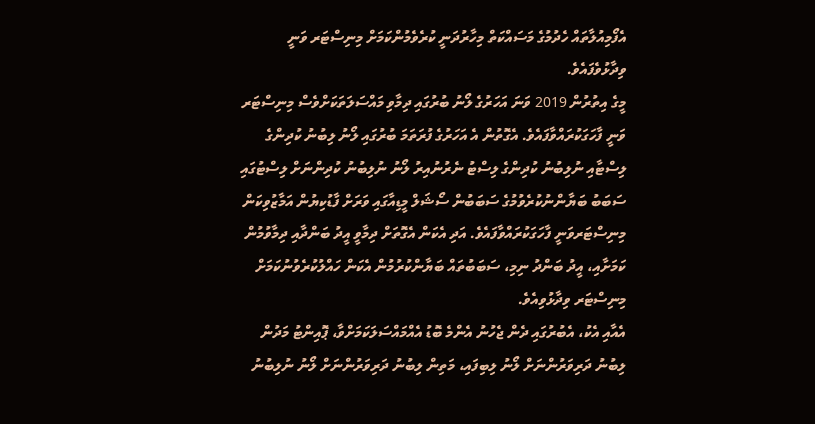އެފޯމިއުލާތައް ހެދުމުގެ މަސައްކަތް މިހާރުދަނީ ކުރެވެމުންކަމަށް މިނިސްޓަރ ވަނީ ވިދާޅުވެފައެވެ.
މީގެ އިތުރުން 2019 ވަނަ އަހަރުގެ ލޯނު ބުރުގައި ދިމާވި މައްސަލަތަކަށްވެސް މިނިސްޓަރ ވަނީ ފާހަގަކުރައްވާފައެވެ. އެގޮތުން އެ އަހަރުގެ ފުރަތަމަ ބުރުގައި ލޯނު ލިބުނު ކުދިންގެ ލިސްޓާއި ނުލިބުނު ކުދިންގެ ލިސްޓު ނެރުނުއިރު ލޯނު ނުލިބުނު ކުދިންނަށް ލިސްޓުގައި ސަބަބު ބަޔާންނުކުރެވުމުގެ ސަބަބުން ސޯޝަލް މީޑިއާގައި ވަރަށް ފާޑުކިޔުން އަމާޒުވިކަން މިނިސްޓަރވަނީ ފާހަގަކުރައްވާފައެވެ. އަދި އެކަން އެގޮތަށް ދިމާވީ އީދު ބަންދާއި ދިމާވުމުން ކަމަށާއި، އީދު ބަންދު ނިމި، ސަބަބުތައް ބަޔާންކުރުމުން އެކަން ހައްލުކުރެވުނުކަމަށް މިނިސްޓަރ ވިދާޅުވިއެވެ.
އެއާއި އެކު، އެބުރުގައި ދެން ޖެހުނު އެންމެ ބޮޑު އެއްމައްސަލަކަމަށްވާ، ޕޮއިންޓު މަދުން ލިބުނު ދަރިވަރުންނަށް ލޯނު ލިބިފައި، މަތިން ލިބުނު ދަރިވަރުންނަށް ލޯނު ނުލިބުނު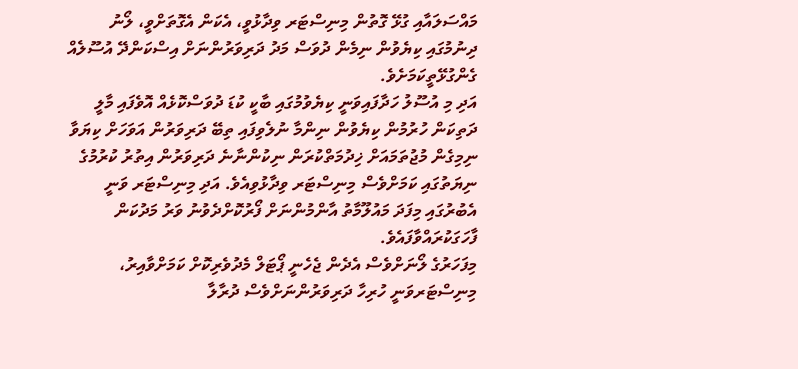މައްސަލައާއި ގުޅޭ ގޮތުން މިނިސްޓަރ ވިދާޅުވީ، އެކަން އެގޮތަށްވީ، ލޯނު ދިނުމުގައި ކިޔެވުން ނިމެން ދުވަސް މަދު ދަރިވަރުންނަށް އިސްކަންދޭ އުސޫލެއް ގެންގުޅޭތީކަމަށެވެ.
އަދި މި އުސޫލު ހަދާފައިވަނީ ކިޔެވުމުގައި ބާކީ ކުޑަ ދުވަސްކޮޅެއް އޮވެފައި މާލީ ދަތިކަން ހުރުމުން ކިޔެވުން ނިންމާ ނުލެވިފައި ތިބޭ ދަރިވަރުން އަވަހަށް ކިޔަވާ ނިމިގެން މުޖުތަމައަށް ޚިދުމަތްކުރަން ނިކުންނާނެ ދަރިވަރުން އިތުރު ކުރުމުގެ ނިޔަތުގައި ކަމަށްވެސް މިނިސްޓަރ ވިދާޅުވިއެވެ. އަދި މިނިސްޓަރ ވަނީ އެބުރުގައި މިފަދަ މައުލޫމާތު އާންމުންނަށް ފޯރުކޮށްދެވުނު ވަރު މަދުކަން ފާހަގަކުރައްވާފައެވެ.
މިފަހަރުގެ ލޯނަށްވެސް އެދެން ޖެހެނީ ޕޯޓަލް މެދުވެރިކޮށް ކަމަށްވާއިރު، މިނިސްޓަރވަނީ ހުރިހާ ދަރިވަރުންނަށްވެސް ދުރާލާ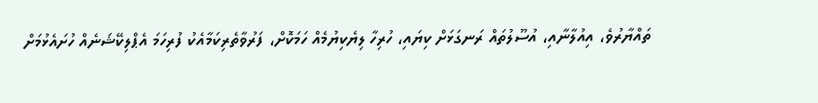ތައްޔާރުވެ، އިއުލާނާއި، އުސޫލުތައް ރަނގަޅަށް ކިޔައި، ހުރިހާ ލިޔެކިޔުމެއް ހަމަކޮށް، ފަރުވާތެރިކަމާއެކު ފުރިހަމަ އެޕްލިކޭޝަނެއް ހުށައެޅުމަށް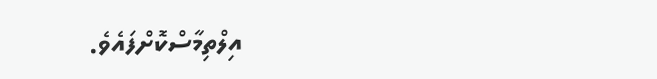އިލްތިމާސްކޮށްފައެވެ.